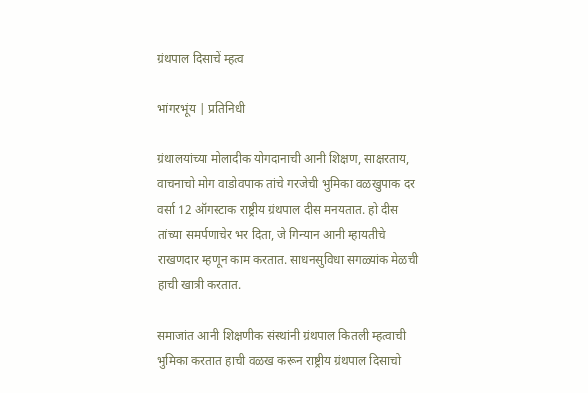ग्रंथपाल दिसाचें म्हत्व

भांगरभूंय | प्रतिनिधी

ग्रंथालयांच्या मोलादीक योगदानाची आनी शिक्षण, साक्षरताय, वाचनाचो मोग वाडोवपाक तांचे गरजेची भुमिका वळखुपाक दर वर्सा 12 ऑगस्टाक राष्ट्रीय ग्रंथपाल दीस मनयतात. हो दीस तांच्या समर्पणाचेर भर दिता, जे गिन्यान आनी म्हायतीचे राखणदार म्हणून काम करतात. साधनसुविधा सगळ्यांक मेळची हाची खात्री करतात.

समाजांत आनी शिक्षणीक संस्थांनी ग्रंथपाल कितली म्हत्वाची भुमिका करतात हाची वळख करून राष्ट्रीय ग्रंथपाल दिसाचो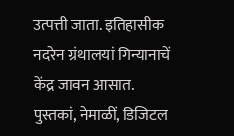उत्पत्ती जाता. इतिहासीक नदरेन ग्रंथालयां गिन्यानाचें केंद्र जावन आसात. पुस्तकां, नेमाळीं, डिजिटल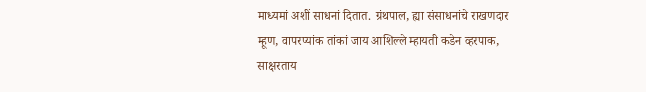माध्यमां अशीं साधनां दितात. ग्रंथपाल, ह्या संसाधनांचे राखणदार म्हूण, वापरप्यांक तांकां जाय आशिल्ले म्हायती कडेन व्हरपाक, साक्षरताय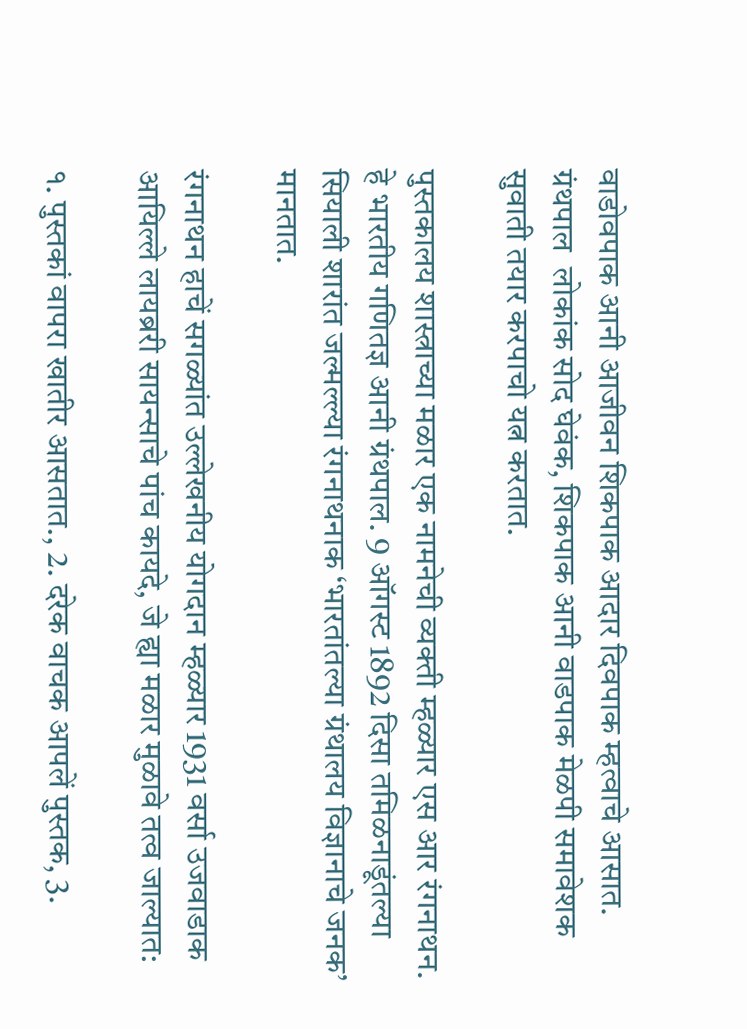वाडोवपाक आनी आजीवन शिकपाक आदार दिवपाक म्हत्वाचे आसात. ग्रंथपाल  लोकांक सोद घेवंक, शिकपाक आनी वाडपाक मेळपी समावेशक सुवाती तयार करपाचो यत्न करतात.

पुस्तकालय शास्त्राच्या मळार एक नामनेची व्यक्ती म्हळ्यार एस आर रंगनाथन. हे भारतीय गणितज्ञ आनी ग्रंथपाल. 9 ऑगस्ट 1892 दिसा तमिळनाडूंतल्या सियाली शारांत जल्मल्ल्या रंगनाथनाक ‘भारतांतल्या ग्रंथालय विज्ञानाचे जनक’ मानतात.

रंगनाथन हाचें सगळ्यांत उल्लेखनीय योगदान म्हळ्यार 1931 वर्सा उजवाडाक आयिल्ले लायब्ररी सायन्साचे पांच कायदे, जे ह्या मळार मुळावे तत्व जाल्यात:

१. पुस्तकां वापरा खातीर आसतात., 2. दरेक वाचक आपलें पुस्तक, 3.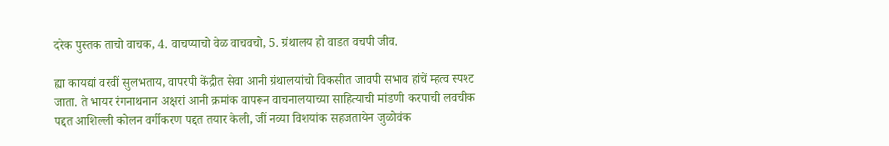दरेक पुस्तक ताचो वाचक, 4. वाचप्याचो वेळ वाचवचो, 5. ग्रंथालय हो वाडत वचपी जीव.

ह्या कायद्यां वरवीं सुलभताय, वापरपी केंद्रीत सेवा आनी ग्रंथालयांचो विकसीत जावपी सभाव हांचें म्हत्व स्पश्ट जाता. ते भायर रंगनाथनान अक्षरां आनी क्रमांक वापरून वाचनालयाच्या साहित्याची मांडणी करपाची लवचीक पद्दत आशिल्ली कोलन वर्गीकरण पद्दत तयार केली, जीं नव्या विशयांक सहजतायेन जुळोवंक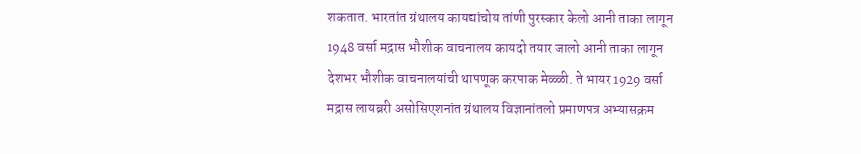शकतात. भारतांत ग्रंथालय कायद्यांचोय तांणी पुरस्कार केलो आनी ताका लागून 1948 वर्सा मद्रास भौशीक वाचनालय कायदो तयार जालो आनी ताका लागून देशभर भौशीक वाचनालयांची थापणूक करपाक मेळ्ळी. ते भायर 1929 वर्सा मद्रास लायब्ररी असोसिएशनांत ग्रंथालय विज्ञानांतलो प्रमाणपत्र अभ्यासक्रम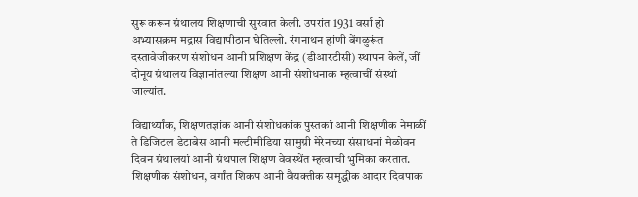सुरू करून ग्रंथालय शिक्षणाची सुरवात केली. उपरांत 1931 वर्सा हो अभ्यासक्रम मद्रास विद्यापीठान घेतिल्लो. रंगनाथन हांणी बेंगळुरूंत दस्तावेजीकरण संशोधन आनी प्रशिक्षण केंद्र (डीआरटीसी) स्थापन केलें, जीं दोनूय ग्रंथालय विज्ञानांतल्या शिक्षण आनी संशोधनाक म्हत्वाचीं संस्थां जाल्यांत.

विद्यार्थ्यांक, शिक्षणतज्ञांक आनी संशोधकांक पुस्तकां आनी शिक्षणीक नेमाळीं ते डिजिटल डेटाबेस आनी मल्टीमीडिया सामुग्री मेरेनच्या संसाधनां मेळोवन दिवन ग्रंथालयां आनी ग्रंथपाल शिक्षण वेवस्थेंत म्हत्वाची भुमिका करतात. शिक्षणीक संशोधन, वर्गांत शिकप आनी वैयक्तीक समृद्धीक आदार दिवपाक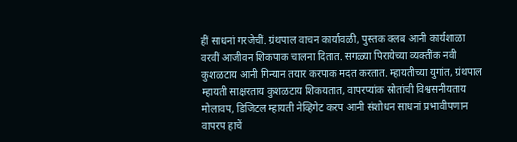हीं साधनां गरजेचीं. ग्रंथपाल वाचन कार्यावळी, पुस्तक क्लब आनी कार्यशाळा वरवीं आजीवन शिकपाक चालना दितात. सगळ्या पिरायेच्या व्यक्तींक नवी कुशळटाय आनी गिन्यान तयार करपाक मदत करतात. म्हायतीच्या युगांत, ग्रंथपाल म्हायती साक्षरताय कुशळटाय शिकयतात, वापरप्यांक स्रोतांची विश्वसनीयताय मोलावप, डिजिटल म्हायती नेव्हिगेट करप आनी संशोधन साधनां प्रभावीपणान वापरप हाचें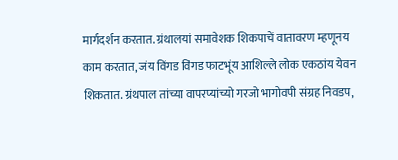मार्गदर्शन करतात. ग्रंथालयां समावेशक शिकपाचें वातावरण म्हणूनय काम करतात, जंय विंगड विंगड फाटभूंय आशिल्ले लोक एकठांय येवन शिकतात. ग्रंथपाल तांच्या वापरप्यांच्यो गरजो भागोवपी संग्रह निवडप,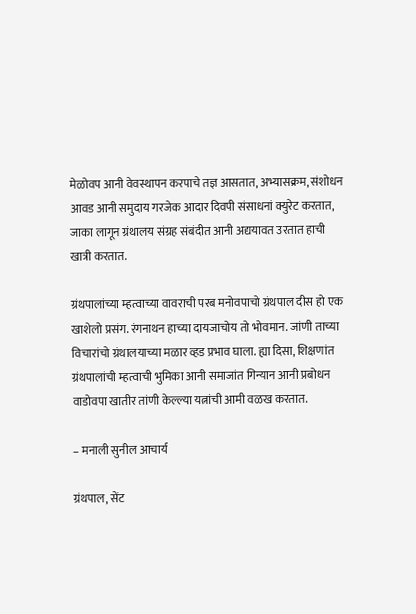मेळोवप आनी वेवस्थापन करपाचे तज्ञ आसतात, अभ्यासक्रम, संशोधन आवड आनी समुदाय गरजेक आदार दिवपी संसाधनां क्युरेट करतात, जाका लागून ग्रंथालय संग्रह संबंदीत आनी अद्ययावत उरतात हाची खात्री करतात.

ग्रंथपालांच्या म्हत्वाच्या वावराची परब मनोवपाचो ग्रंथपाल दीस हो एक खाशेलो प्रसंग. रंगनाथन हाच्या दायजाचोय तो भोवमान. जांणी ताच्या विचारांचो ग्रंथालयाच्या मळार व्हड प्रभाव घाला. ह्या दिसा, शिक्षणांत ग्रंथपालांची म्हत्वाची भुमिका आनी समाजांत गिन्यान आनी प्रबोधन वाडोवपा खातीर तांणी केल्ल्या यत्नांची आमी वळख करतात.

– मनाली सुनील आचार्य

ग्रंथपाल, सेंट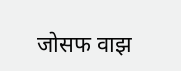जोसफ वाझ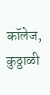कॉलेज, कुठ्ठाळी